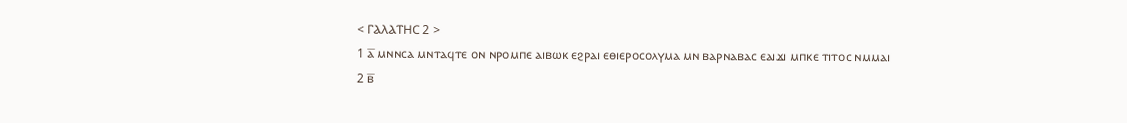< ⲄⲀⲖⲀⲦⲎⲤ 2 >
1 ⲁ̅ ⲙⲛⲛⲥⲁ ⲙⲛⲧⲁϥⲧⲉ ⲟⲛ ⲛⲣⲟⲙⲡⲉ ⲁⲓⲃⲱⲕ ⲉϩⲣⲁⲓ ⲉⲑⲓⲉⲣⲟⲥⲟⲗⲩⲙⲁ ⲙⲛ ⲃⲁⲣⲛⲁⲃⲁⲥ ⲉⲁⲓϫⲓ ⲙⲡⲕⲉ ⲧⲓⲧⲟⲥ ⲛⲙⲙⲁⲓ
2 ⲃ̅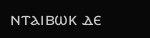ⲛⲧⲁⲓⲃⲱⲕ ⲇⲉ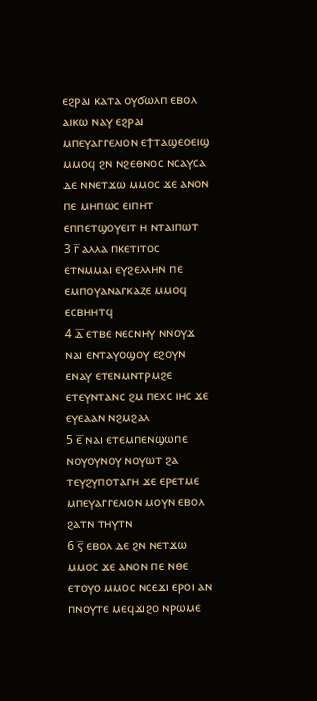ⲉϩⲣⲁⲓ ⲕⲁⲧⲁ ⲟⲩϭⲱⲗⲡ ⲉⲃⲟⲗ ⲁⲓⲕⲱ ⲛⲁⲩ ⲉϩⲣⲁⲓ ⲙⲡⲉⲩⲁⲅⲅⲉⲗⲓⲟⲛ ⲉϯⲧⲁϣⲉⲟⲉⲓϣ ⲙⲙⲟϥ ϩⲛ ⲛϩⲉⲑⲛⲟⲥ ⲛⲥⲁⲩⲥⲁ ⲇⲉ ⲛⲛⲉⲧϫⲱ ⲙⲙⲟⲥ ϫⲉ ⲁⲛⲟⲛ ⲡⲉ ⲙⲏⲡⲱⲥ ⲉⲓⲡⲏⲧ ⲉⲡⲡⲉⲧϣⲟⲩⲉⲓⲧ ⲏ ⲛⲧⲁⲓⲡⲱⲧ
3 ⲅ̅ ⲁⲗⲗⲁ ⲡⲕⲉⲧⲓⲧⲟⲥ ⲉⲧⲛⲙⲙⲁⲓ ⲉⲩϩⲉⲗⲗⲏⲛ ⲡⲉ ⲉⲙⲡⲟⲩⲁⲛⲁⲅⲕⲁⲍⲉ ⲙⲙⲟϥ ⲉⲥⲃⲏⲏⲧϥ
4 ⲇ̅ ⲉⲧⲃⲉ ⲛⲉⲥⲛⲏⲩ ⲛⲛⲟⲩϫ ⲛⲁⲓ ⲉⲛⲧⲁⲩⲟϣⲟⲩ ⲉϩⲟⲩⲛ ⲉⲛⲁⲩ ⲉⲧⲉⲛⲙⲛⲧⲣⲙϩⲉ ⲉⲧⲉⲩⲛⲧⲁⲛⲥ ϩⲙ ⲡⲉⲭⲥ ⲓⲏⲥ ϫⲉ ⲉⲩⲉⲁⲁⲛ ⲛϩⲙϩⲁⲗ
5 ⲉ̅ ⲛⲁⲓ ⲉⲧⲉⲙⲡⲉⲛϣⲱⲡⲉ ⲛⲟⲩⲟⲩⲛⲟⲩ ⲛⲟⲩⲱⲧ ϩⲁ ⲧⲉⲩϩⲩⲡⲟⲧⲁⲅⲏ ϫⲉ ⲉⲣⲉⲧⲙⲉ ⲙⲡⲉⲩⲁⲅⲅⲉⲗⲓⲟⲛ ⲙⲟⲩⲛ ⲉⲃⲟⲗ ϩⲁⲧⲛ ⲧⲏⲩⲧⲛ
6 ⲋ̅ ⲉⲃⲟⲗ ⲇⲉ ϩⲛ ⲛⲉⲧϫⲱ ⲙⲙⲟⲥ ϫⲉ ⲁⲛⲟⲛ ⲡⲉ ⲛⲑⲉ ⲉⲧⲟⲩⲟ ⲙⲙⲟⲥ ⲛⲥⲉϫⲓ ⲉⲣⲟⲓ ⲁⲛ ⲡⲛⲟⲩⲧⲉ ⲙⲉϥϫⲓϩⲟ ⲛⲣⲱⲙⲉ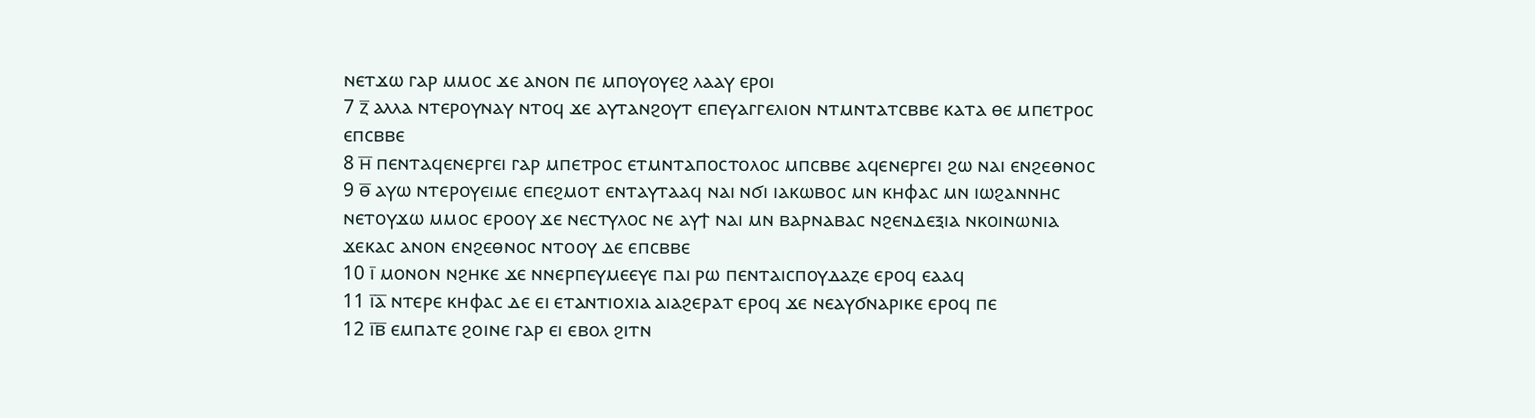ⲛⲉⲧϫⲱ ⲅⲁⲣ ⲙⲙⲟⲥ ϫⲉ ⲁⲛⲟⲛ ⲡⲉ ⲙⲡⲟⲩⲟⲩⲉϩ ⲗⲁⲁⲩ ⲉⲣⲟⲓ
7 ⲍ̅ ⲁⲗⲗⲁ ⲛⲧⲉⲣⲟⲩⲛⲁⲩ ⲛⲧⲟϥ ϫⲉ ⲁⲩⲧⲁⲛϩⲟⲩⲧ ⲉⲡⲉⲩⲁⲅⲅⲉⲗⲓⲟⲛ ⲛⲧⲙⲛⲧⲁⲧⲥⲃⲃⲉ ⲕⲁⲧⲁ ⲑⲉ ⲙⲡⲉⲧⲣⲟⲥ ⲉⲡⲥⲃⲃⲉ
8 ⲏ̅ ⲡⲉⲛⲧⲁϥⲉⲛⲉⲣⲅⲉⲓ ⲅⲁⲣ ⲙⲡⲉⲧⲣⲟⲥ ⲉⲧⲙⲛⲧⲁⲡⲟⲥⲧⲟⲗⲟⲥ ⲙⲡⲥⲃⲃⲉ ⲁϥⲉⲛⲉⲣⲅⲉⲓ ϩⲱ ⲛⲁⲓ ⲉⲛϩⲉⲑⲛⲟⲥ
9 ⲑ̅ ⲁⲩⲱ ⲛⲧⲉⲣⲟⲩⲉⲓⲙⲉ ⲉⲡⲉϩⲙⲟⲧ ⲉⲛⲧⲁⲩⲧⲁⲁϥ ⲛⲁⲓ ⲛϭⲓ ⲓⲁⲕⲱⲃⲟⲥ ⲙⲛ ⲕⲏⲫⲁⲥ ⲙⲛ ⲓⲱϩⲁⲛⲛⲏⲥ ⲛⲉⲧⲟⲩϫⲱ ⲙⲙⲟⲥ ⲉⲣⲟⲟⲩ ϫⲉ ⲛⲉⲥⲧⲩⲗⲟⲥ ⲛⲉ ⲁⲩϯ ⲛⲁⲓ ⲙⲛ ⲃⲁⲣⲛⲁⲃⲁⲥ ⲛϩⲉⲛⲇⲉⲝⲓⲁ ⲛⲕⲟⲓⲛⲱⲛⲓⲁ ϫⲉⲕⲁⲥ ⲁⲛⲟⲛ ⲉⲛϩⲉⲑⲛⲟⲥ ⲛⲧⲟⲟⲩ ⲇⲉ ⲉⲡⲥⲃⲃⲉ
10 ⲓ̅ ⲙⲟⲛⲟⲛ ⲛϩⲏⲕⲉ ϫⲉ ⲛⲛⲉⲣⲡⲉⲩⲙⲉⲉⲩⲉ ⲡⲁⲓ ⲣⲱ ⲡⲉⲛⲧⲁⲓⲥⲡⲟⲩⲇⲁⲍⲉ ⲉⲣⲟϥ ⲉⲁⲁϥ
11 ⲓ̅ⲁ̅ ⲛⲧⲉⲣⲉ ⲕⲏⲫⲁⲥ ⲇⲉ ⲉⲓ ⲉⲧⲁⲛⲧⲓⲟⲭⲓⲁ ⲁⲓⲁϩⲉⲣⲁⲧ ⲉⲣⲟϥ ϫⲉ ⲛⲉⲁⲩϭⲛⲁⲣⲓⲕⲉ ⲉⲣⲟϥ ⲡⲉ
12 ⲓ̅ⲃ̅ ⲉⲙⲡⲁⲧⲉ ϩⲟⲓⲛⲉ ⲅⲁⲣ ⲉⲓ ⲉⲃⲟⲗ ϩⲓⲧⲛ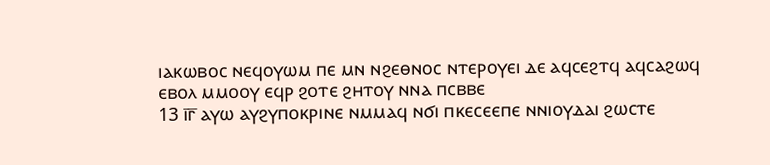ⲓⲁⲕⲱⲃⲟⲥ ⲛⲉϥⲟⲩⲱⲙ ⲡⲉ ⲙⲛ ⲛϩⲉⲑⲛⲟⲥ ⲛⲧⲉⲣⲟⲩⲉⲓ ⲇⲉ ⲁϥⲥⲉϩⲧϥ ⲁϥⲥⲁϩⲱϥ ⲉⲃⲟⲗ ⲙⲙⲟⲟⲩ ⲉϥⲣ ϩⲟⲧⲉ ϩⲏⲧⲟⲩ ⲛⲛⲁ ⲡⲥⲃⲃⲉ
13 ⲓ̅ⲅ̅ ⲁⲩⲱ ⲁⲩϩⲩⲡⲟⲕⲣⲓⲛⲉ ⲛⲙⲙⲁϥ ⲛϭⲓ ⲡⲕⲉⲥⲉⲉⲡⲉ ⲛⲛⲓⲟⲩⲇⲁⲓ ϩⲱⲥⲧⲉ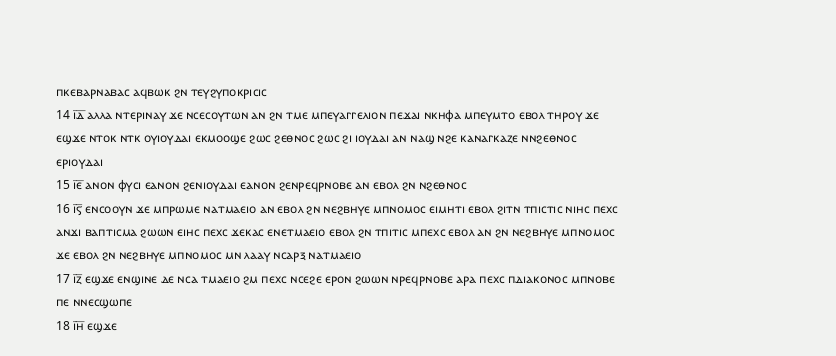ⲡⲕⲉⲃⲁⲣⲛⲁⲃⲁⲥ ⲁϥⲃⲱⲕ ϩⲛ ⲧⲉⲩϩⲩⲡⲟⲕⲣⲓⲥⲓⲥ
14 ⲓ̅ⲇ̅ ⲁⲗⲗⲁ ⲛⲧⲉⲣⲓⲛⲁⲩ ϫⲉ ⲛⲥⲉⲥⲟⲩⲧⲱⲛ ⲁⲛ ϩⲛ ⲧⲙⲉ ⲙⲡⲉⲩⲁⲅⲅⲉⲗⲓⲟⲛ ⲡⲉϫⲁⲓ ⲛⲕⲏⲫⲁ ⲙⲡⲉⲩⲙⲧⲟ ⲉⲃⲟⲗ ⲧⲏⲣⲟⲩ ϫⲉ ⲉϣϫⲉ ⲛⲧⲟⲕ ⲛⲧⲕ ⲟⲩⲓⲟⲩⲇⲁⲓ ⲉⲕⲙⲟⲟϣⲉ ϩⲱⲥ ϩⲉⲑⲛⲟⲥ ϩⲱⲥ ϩⲓ ⲓⲟⲩⲇⲁⲓ ⲁⲛ ⲛⲁϣ ⲛϩⲉ ⲕⲁⲛⲁⲅⲕⲁⲍⲉ ⲛⲛϩⲉⲑⲛⲟⲥ ⲉⲣⲓⲟⲩⲇⲁⲓ
15 ⲓ̅ⲉ̅ ⲁⲛⲟⲛ ⲫⲩⲥⲓ ⲉⲁⲛⲟⲛ ϩⲉⲛⲓⲟⲩⲇⲁⲓ ⲉⲁⲛⲟⲛ ϩⲉⲛⲣⲉϥⲣⲛⲟⲃⲉ ⲁⲛ ⲉⲃⲟⲗ ϩⲛ ⲛϩⲉⲑⲛⲟⲥ
16 ⲓ̅ⲋ̅ ⲉⲛⲥⲟⲟⲩⲛ ϫⲉ ⲙⲡⲣⲱⲙⲉ ⲛⲁⲧⲙⲁⲉⲓⲟ ⲁⲛ ⲉⲃⲟⲗ ϩⲛ ⲛⲉϩⲃⲏⲩⲉ ⲙⲡⲛⲟⲙⲟⲥ ⲉⲓⲙⲏⲧⲓ ⲉⲃⲟⲗ ϩⲓⲧⲛ ⲧⲡⲓⲥⲧⲓⲥ ⲛⲓⲏⲥ ⲡⲉⲭⲥ ⲁⲛϫⲓ ⲃⲁⲡⲧⲓⲥⲙⲁ ϩⲱⲱⲛ ⲉⲓⲏⲥ ⲡⲉⲭⲥ ϫⲉⲕⲁⲥ ⲉⲛⲉⲧⲙⲁⲉⲓⲟ ⲉⲃⲟⲗ ϩⲛ ⲧⲡⲓⲧⲓⲥ ⲙⲡⲉⲭⲥ ⲉⲃⲟⲗ ⲁⲛ ϩⲛ ⲛⲉϩⲃⲏⲩⲉ ⲙⲡⲛⲟⲙⲟⲥ ϫⲉ ⲉⲃⲟⲗ ϩⲛ ⲛⲉϩⲃⲏⲩⲉ ⲙⲡⲛⲟⲙⲟⲥ ⲙⲛ ⲗⲁⲁⲩ ⲛⲥⲁⲣⲝ ⲛⲁⲧⲙⲁⲉⲓⲟ
17 ⲓ̅ⲍ̅ ⲉϣϫⲉ ⲉⲛϣⲓⲛⲉ ⲇⲉ ⲛⲥⲁ ⲧⲙⲁⲉⲓⲟ ϩⲙ ⲡⲉⲭⲥ ⲛⲥⲉϩⲉ ⲉⲣⲟⲛ ϩⲱⲱⲛ ⲛⲣⲉϥⲣⲛⲟⲃⲉ ⲁⲣⲁ ⲡⲉⲭⲥ ⲡⲇⲓⲁⲕⲟⲛⲟⲥ ⲙⲡⲛⲟⲃⲉ ⲡⲉ ⲛⲛⲉⲥϣⲱⲡⲉ
18 ⲓ̅ⲏ̅ ⲉϣϫⲉ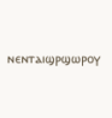ⲛⲉⲛⲧⲁⲓϣⲣϣⲱⲣⲟⲩ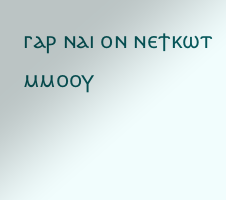ⲅⲁⲣ ⲛⲁⲓ ⲟⲛ ⲛⲉϯⲕⲱⲧ ⲙⲙⲟⲟⲩ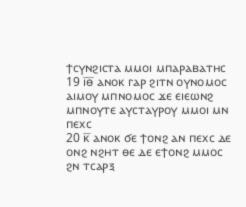ϯⲥⲩⲛϩⲓⲥⲧⲁ ⲙⲙⲟⲓ ⲙⲡⲁⲣⲁⲃⲁⲧⲏⲥ
19 ⲓ̅ⲑ̅ ⲁⲛⲟⲕ ⲅⲁⲣ ϩⲓⲧⲛ ⲟⲩⲛⲟⲙⲟⲥ ⲁⲓⲙⲟⲩ ⲙⲡⲛⲟⲙⲟⲥ ϫⲉ ⲉⲓⲉⲱⲛϩ ⲙⲡⲛⲟⲩⲧⲉ ⲁⲩⲥⲧⲁⲩⲣⲟⲩ ⲙⲙⲟⲓ ⲙⲛ ⲡⲉⲭⲥ
20 ⲕ̅ ⲁⲛⲟⲕ ϭⲉ ϯⲟⲛϩ ⲁⲛ ⲡⲉⲭⲥ ⲇⲉ ⲟⲛϩ ⲛϩⲏⲧ ⲑⲉ ⲇⲉ ⲉϯⲟⲛϩ ⲙⲙⲟⲥ ϩⲛ ⲧⲥⲁⲣⲝ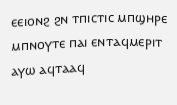ⲉⲉⲓⲟⲛϩ ϩⲛ ⲧⲡⲓⲥⲧⲓⲥ ⲙⲡϣⲏⲣⲉ ⲙⲡⲛⲟⲩⲧⲉ ⲡⲁⲓ ⲉⲛⲧⲁϥⲙⲉⲣⲓⲧ ⲁⲩⲱ ⲁϥⲧⲁⲁϥ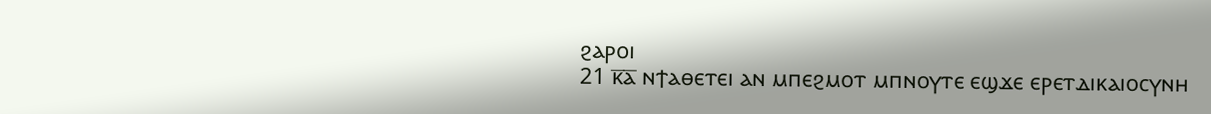ϩⲁⲣⲟⲓ
21 ⲕ̅ⲁ̅ ⲛϯⲁⲑⲉⲧⲉⲓ ⲁⲛ ⲙⲡⲉϩⲙⲟⲧ ⲙⲡⲛⲟⲩⲧⲉ ⲉϣϫⲉ ⲉⲣⲉⲧⲇⲓⲕⲁⲓⲟⲥⲩⲛⲏ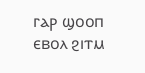ⲅⲁⲣ ϣⲟⲟⲡ ⲉⲃⲟⲗ ϩⲓⲧⲙ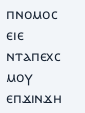ⲡⲛⲟⲙⲟⲥ ⲉⲓⲉ ⲛⲧⲁⲡⲉⲭⲥ ⲙⲟⲩ ⲉⲡϫⲓⲛϫⲏ